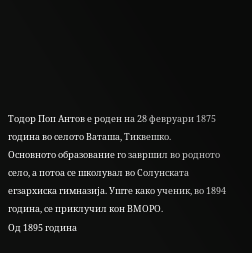Тодор Поп Антов е роден на 28 февруари 1875 година во селото Ваташа, Тиквешко.
Основното образование го завршил во родното село, а потоа се школувал во Солунската егзархиска гимназија. Уште како ученик, во 1894 година, се приклучил кон ВМОРО.
Од 1895 година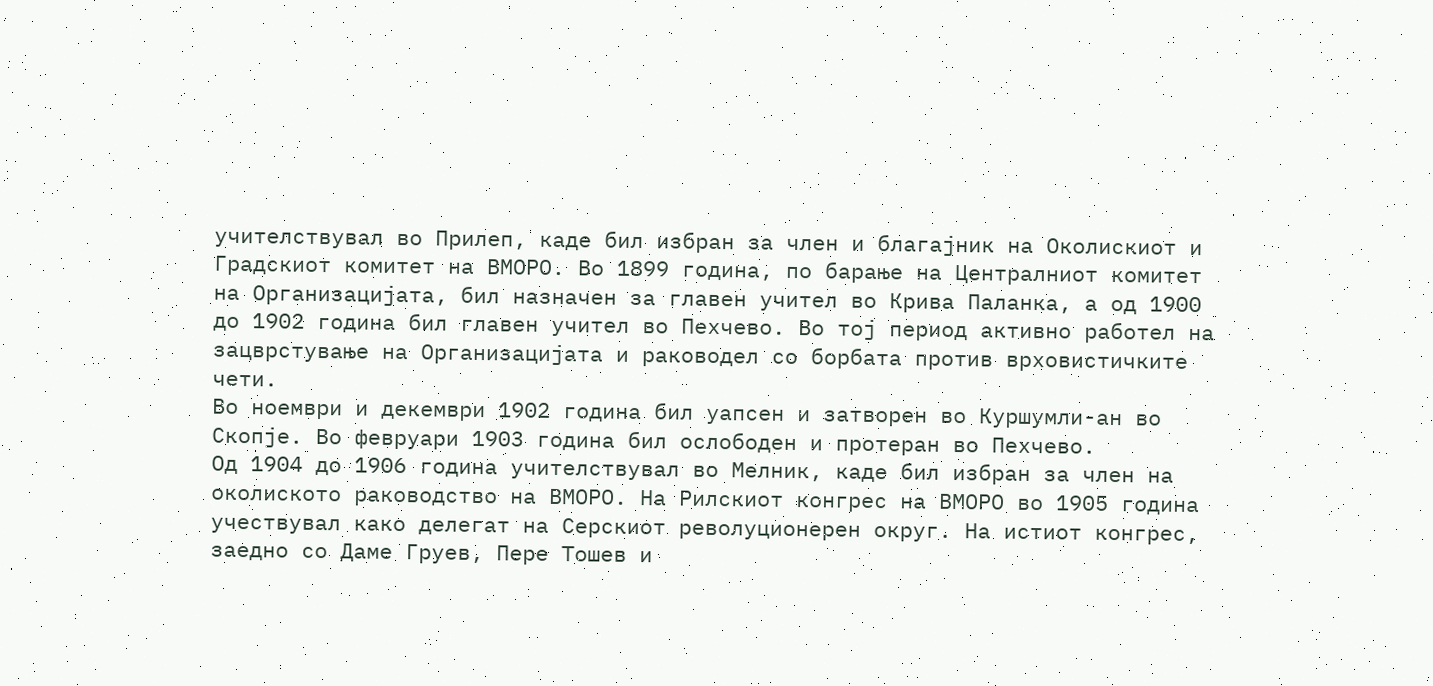учителствувал во Прилеп, каде бил избран за член и благајник на Околискиот и Градскиот комитет на ВМОРО. Во 1899 година, по барање на Централниот комитет на Организацијата, бил назначен за главен учител во Крива Паланка, а од 1900 до 1902 година бил главен учител во Пехчево. Во тој период активно работел на зацврстување на Организацијата и раководел со борбата против врховистичките чети.
Во ноември и декември 1902 година бил уапсен и затворен во Куршумли-ан во Скопје. Во февруари 1903 година бил ослободен и протеран во Пехчево.
Од 1904 до 1906 година учителствувал во Мелник, каде бил избран за член на околиското раководство на ВМОРО. На Рилскиот конгрес на ВМОРО во 1905 година учествувал како делегат на Серскиот револуционерен округ. На истиот конгрес, заедно со Даме Груев, Пере Тошев и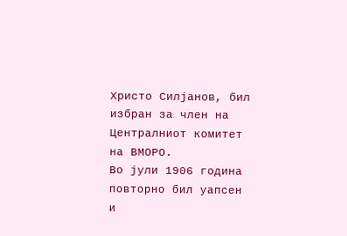Христо Силјанов, бил избран за член на Централниот комитет на ВМОРО.
Во јули 1906 година повторно бил уапсен и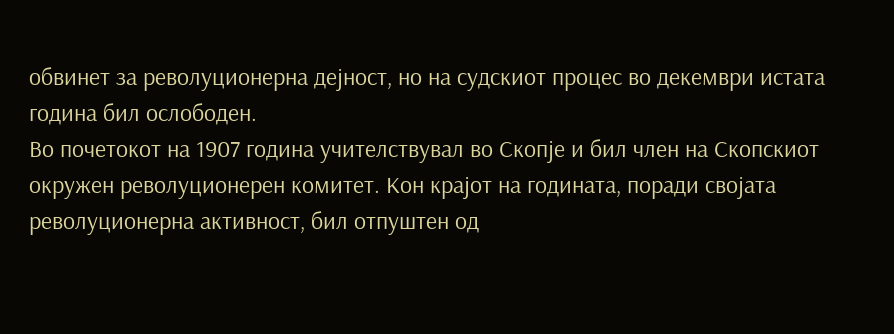обвинет за револуционерна дејност, но на судскиот процес во декември истата година бил ослободен.
Во почетокот на 1907 година учителствувал во Скопје и бил член на Скопскиот окружен револуционерен комитет. Кон крајот на годината, поради својата револуционерна активност, бил отпуштен од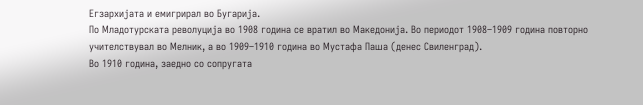Егзархијата и емигрирал во Бугарија.
По Младотурската револуција во 1908 година се вратил во Македонија. Во периодот 1908–1909 година повторно учителствувал во Мелник, а во 1909–1910 година во Мустафа Паша (денес Свиленград).
Во 1910 година, заедно со сопругата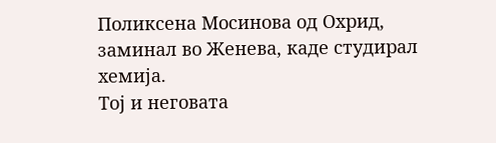Поликсена Мосинова од Охрид, заминал во Женева, каде студирал хемија.
Тој и неговата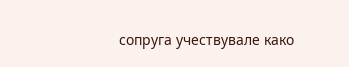сопруга учествувале како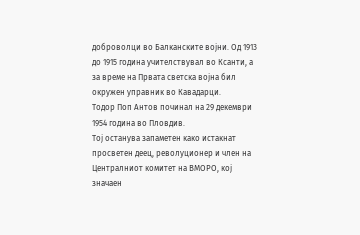доброволци во Балканските војни. Од 1913 до 1915 година учителствувал во Ксанти, а за време на Првата светска војна бил окружен управник во Кавадарци.
Тодор Поп Антов починал на 29 декември 1954 година во Пловдив.
Тој останува запаметен како истакнат просветен деец, револуционер и член на Централниот комитет на ВМОРО, кој значаен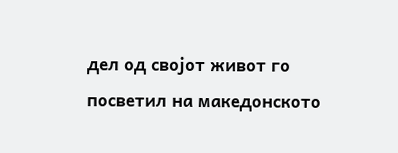дел од својот живот го посветил на македонското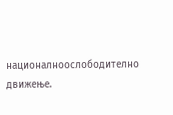националноослободително движење.